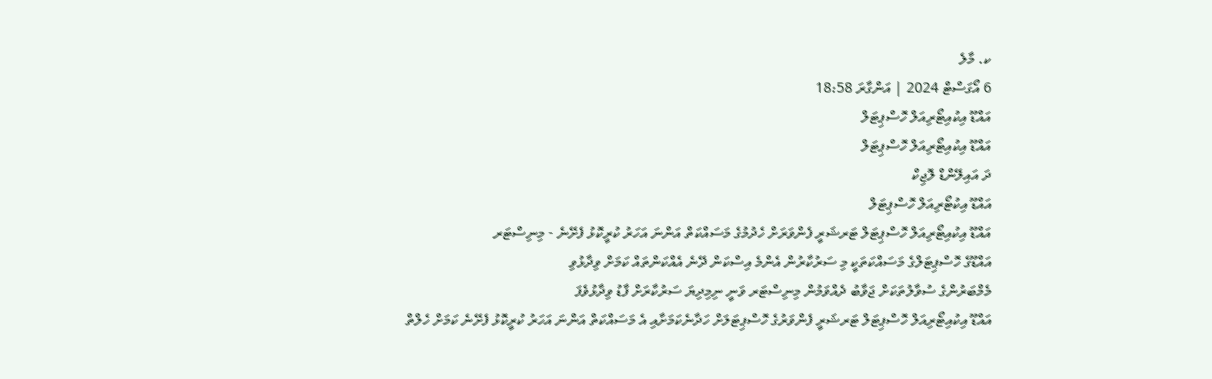ކ. މާލެ
6 އޯގަސްޓް 2024 | އަންގާރަ 18:58
އައްޑޫ އިކުއިޓޯރިއަލް ހޮސްޕިޓަލް
އައްޑޫ އިކުއިޓޯރިއަލް ހޮސްޕިޓަލް
ދަ އައިލޭންޑް ލޮޖިކް
އައްޑޫ އިކުޓޯރިއަލް ހޮސްޕިޓަލް
އައްޑޫ އިކުއިޓޯރިއަލް ހޮސްޕިޓަލް ޓަރޝަރީ ފެންވަރަށް ހެދުމުގެ މަސައްކަތް އަންނަ އަހަރު ކުރީކޮޅު ފެށޭނެ - މިނިސްޓަރ
އައްޑޫގެ ހޮސްޕިޓަލްގެ މަސައްކަތަކީ މި ސަރުކާރުން އެންމެ އިސްކަން ދޭނެ އެއްކަންތައް ކަމަށް ވިދާޅުވި
މެމްބަރުންގެ ސުވާލުތަކަށް ޖަވާބު ދެއްވަމުން މިނިސްޓަރ ވަނީ ނިމިދިޔަ ސަރުކާރަށް ފާޑު ވިދާޅުވެފަ
އައްޑޫ އިކުއިޓޯރިއަލް ހޮސްޕިޓަލް ޓަރޝަރީ ފެންވަރުގެ ހޮސްޕިޓަލަށް ހަދާނެކަމަށާއި އެ މަސައްކަތް އަންނަ އަހަރު ކުރީކޮޅު ފެށޭނެ ކަމަށް ހެލްތް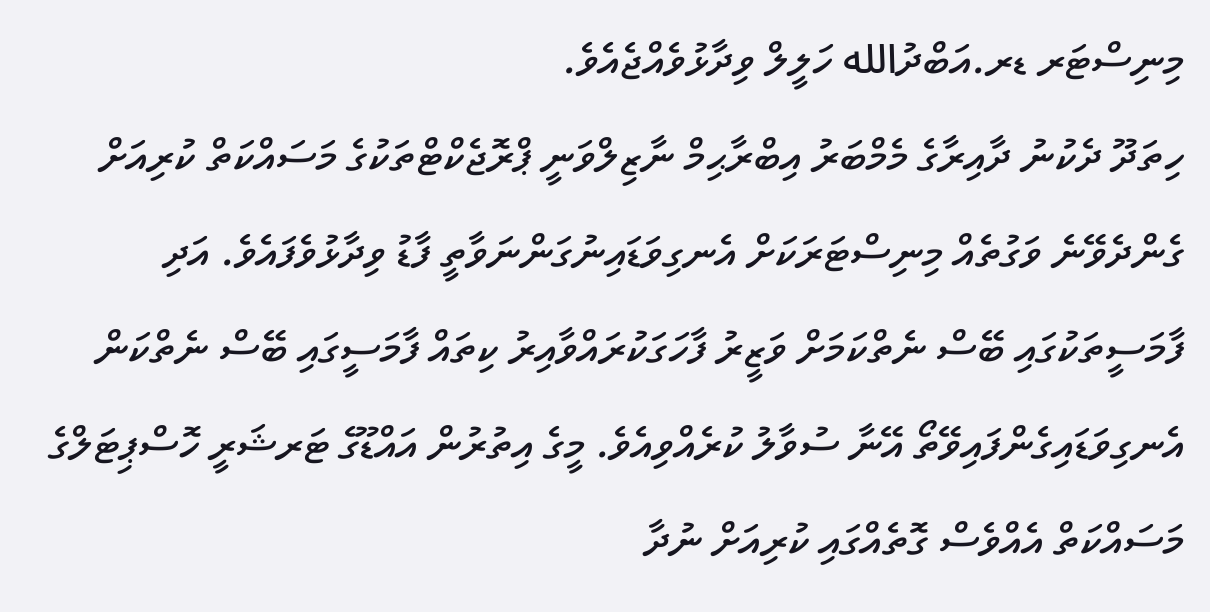މިނިސްޓަރ ޑރ.އަބްދުالله ހަލީލް ވިދާޅުވެއްޖެއެވެ.
ހިތަދޫ ދެކުނު ދާއިރާގެ މެމްބަރު އިބްރާޙިމް ނާޒިލްވަނީ ޕްރޮޖެކްޓްތަކުގެ މަސައްކަތް ކުރިއަށް ގެންދެވޭނެ ވަގުތެއް މިނިސްޓަރަކަށް އެނގިވަޑައިނުގަންނަވާތީ ފާޑު ވިދާޅުވެފައެވެ. އަދި ފާމަސީތަކުގައި ބޭސް ނެތްކަމަށް ވަޒީރު ފާހަގަކުރައްވާއިރު ކިތައް ފާމަސީގައި ބޭސް ނެތްކަން އެނގިވަޑައިގެންފައިވޭތޯ އޭނާ ސުވާލު ކުރެއްވިއެވެ. މީގެ އިތުރުން އައްޑޫގެ ޓަރޝަރީ ހޮސްޕިޓަލްގެ މަސައްކަތް އެއްވެސް ގޮތެއްގައި ކުރިއަށް ނުދާ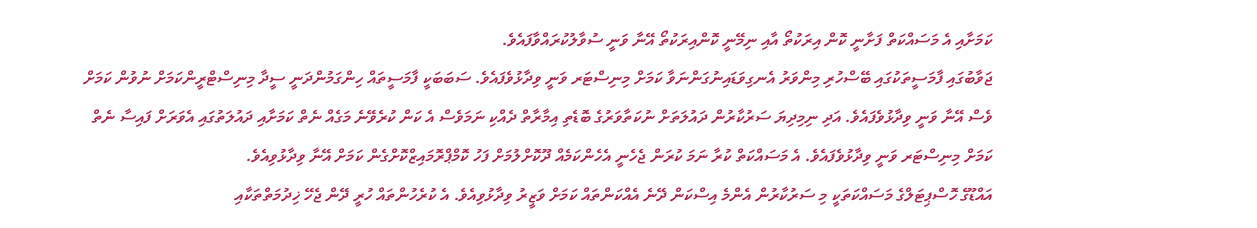ކަމަށާއި އެ މަސައްކަތް ފަށާނީ ކޮން އިރަކުތޯ އާއި ނިމޭނީ ކޮންއިރަކުތޯ އޭނާ ވަނީ ސުވާލުކުރައްވާފައެވެ.
ޖަވާބުގައި ފާމަސީތަކުގައި ބޭސްހުރި މިންވަރު އެނގިވަޑައިނުގަންނަވާ ކަމަށް މިނިސްޓަރ ވަނީ ވިދާޅުވެފައެވެ. ސަބަބަކީ ފާމަސީތައް ހިންގަމުންދަނީ ސީދާ މިނިސްޓްރީންކަމަށް ނުވުން ކަމަށް ވެސް އޭނާ ވަނީ ވިދާޅުވެފައެވެ. އަދި ނިމިދިޔަ ސަރުކާރުން ދައުލަތަށް ނުކަތާވަރުގެ ބޮޑެތި އިމާރާތް ދެއްކި ނަމަވެސް އެ ކަން ކުރެވޭނެ މަގެއް ނެތް ކަމަށާއި ދައުލަތުގައި އެވަރަށް ފައިސާ ނެތް ކަމަށް މިނިސްޓަރ ވަނީ ވިދާޅުވެފައެވެ. އެ މަސައްކަތް ކުރާ ނަމަ ކުރަން ޖެހެނީ އެހެންކަމެއް ދޫކޮށްލުމަށް ފަހު ކޮމްޕްރޮމައިޒްކޮށްގެން ކަމަށް އޭނާ ވިދާޅުވިއެވެ.
އައްޑޫގެ ހޮސްޕިޓަލްގެ މަސައްކަތަކީ މި ސަރުކާރުން އެންމެ އިސްކަން ދޭނެ އެއްކަންތައް ކަމަށް ވަޒީރު ވިދާޅުވިއެވެ. އެ ކުރެހުންތައް ހުރީ ދޭން ޖެހޭ ޚިދުމަތްތަކާއި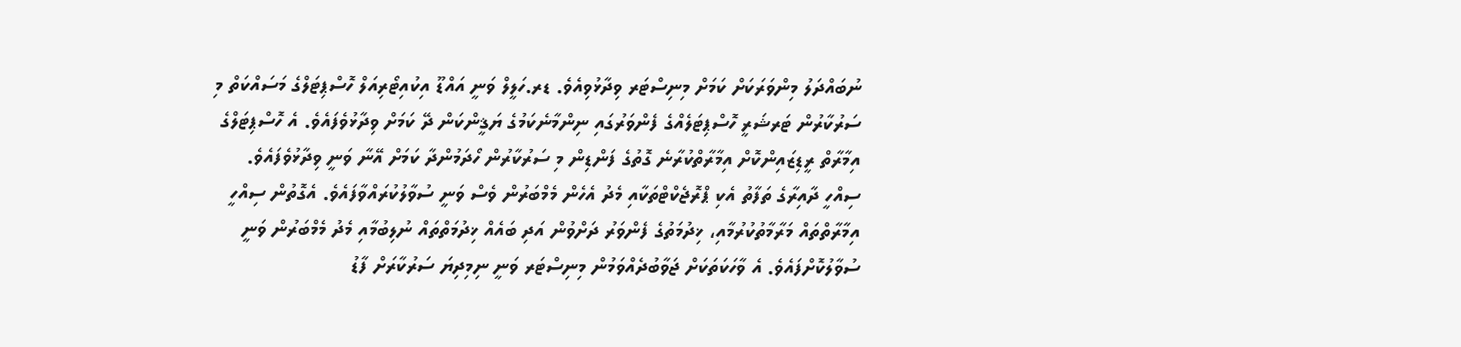ނުބައްދަލު މިންވަރަކަށް ކަމަށް މިނިސްޓަރ ވިދާޅުވިއެވެ. ޑރ.ހަލީލް ވަނީ އައްޑޫ އިކުއިޓޯރިއަލް ހޮސްޕިޓަލްގެ މަސައްކަތް މި ސަރުކާރުން ޓަރޝަރީ ހޮސްޕިޓަލެއްގެ ފެންވަރުގައި ނިންމާނެކަމުގެ ޔަޤީންކަން ދޭ ކަމަށް ވިދާޅުވެފައެވެ. އެ ހޮސްޕިޓަލްގެ އިމާރާތް ރީޑިޒައިންކޮށް އިމާރާތްކުރާނެ ގޮތުގެ ފަންޑިން މި ސަރުކާރުން ހޯދަމުންދާ ކަމަށް އޭނާ ވަނީ ވިދާޅުވެފައެވެ.
ސިއްހީ ދާއިރާގެ ތަފާތު އެކި ޕްރޮޖެކްޓްތަކާއި މެދު އެހެން މެމްބަރުން ވެސް ވަނީ ސުވާލުކުރައްވާފައެވެ. އެގޮތުން ސިއްހީ އިމާރާތްތައް މަރާމާތުކުރުމާއި، ޚިދުމަތުގެ ފެންވަރު ދަށްވުން އަދި ބައެއް ޚިދުމަތްތައް ނުލިބުމާއި މެދު މެމްބަރުން ވަނީ ސުވާލުކޮށްފައެވެ. އެ ވާހަކަތަކަށް ޖަވާބުދެއްވަމުން މިނިސްޓަރ ވަނީ ނިމިދިޔަ ސަރުކާރަށް ފާޑު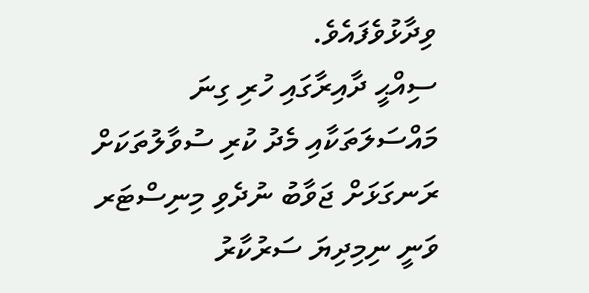ވިދާޅުވެފައެވެ.
ސިއްޙީ ދާއިރާގައި ހުރި ގިނަ މައްސަލަތަކާއި މެދު ކުރި ސުވާލުތަކަށް ރަނގަޅަށް ޖަވާބު ނުދެވި މިނިސްޓަރ ވަނީ ނިމިދިޔަ ސަރުކާރު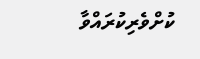ކުށްވެރިކުރައްވާ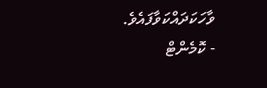ވާހަކަދައްކަވާފައެވެ.
- ކޮމެންޓް